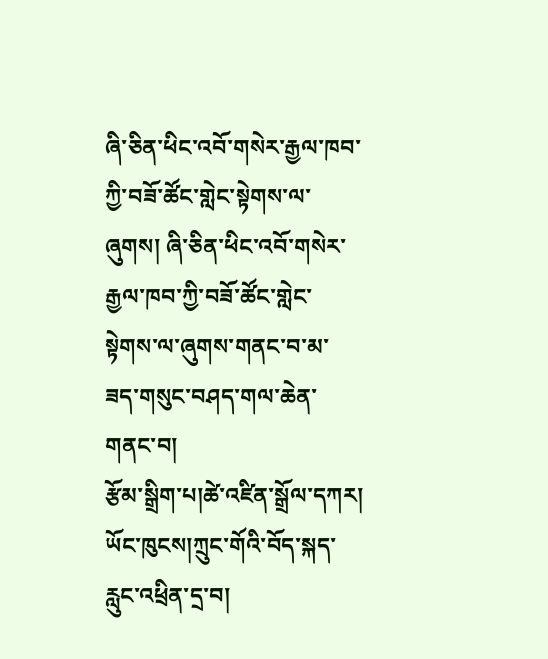ཞི་ཅིན་ཕིང་འབོ་གསེར་རྒྱལ་ཁབ་ཀྱི་བཟོ་ཚོང་གླེང་སྟེགས་ལ་ཞུགས། ཞི་ཅིན་ཕིང་འབོ་གསེར་རྒྱལ་ཁབ་ཀྱི་བཟོ་ཚོང་གླེང་སྟེགས་ལ་ཞུགས་གནང་བ་མ་ཟད་གསུང་བཤད་གལ་ཆེན་གནང་བ།
རྩོམ་སྒྲིག་པ།ཚེ་འཛིན་སྒྲོལ་དཀར། ཡོང་ཁུངས།ཀྲུང་གོའི་བོད་སྐད་རླུང་འཕྲིན་དྲ་བ།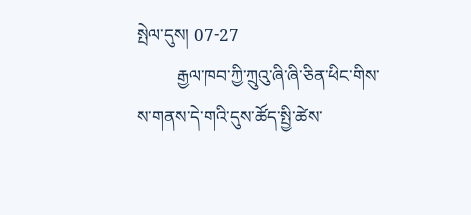སྤེལ་དུས། 07-27
         རྒྱལ་ཁབ་ཀྱི་ཀྲུའུ་ཞི་ཞི་ཅིན་ཕིང་གིས་ས་གནས་དེ་གའི་དུས་ཚོད་སྤྱི་ཚེས་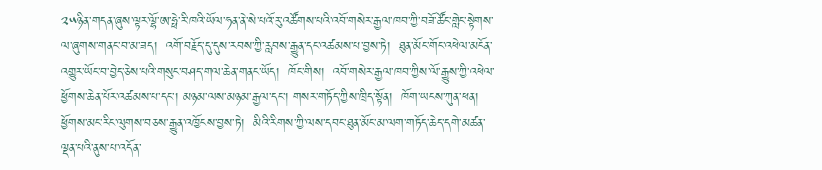༢༥ཉིན་གདན་ཞུས་ལྟར་ལྷོ་ཨ་ཧྥེ་རི་ཁའི་ཡོལ་ཧན་ནེ་སེ་པའོ་རུ་འཚོགས་པའི་འབོ་གསེར་རྒྱལ་ཁབ་ཀྱི་བཟོ་ཚོང་གླེང་སྟེགས་ལ་ཞུགས་གནང་བ་མ་ཟད།  འགོ་བརྗོད་དུ་དུས་རབས་ཀྱི་རླབས་རྒྱུན་དང་འཚམས་པ་བྱས་ཏེ།  ཐུན་མོང་གོང་འཕེལ་མངོན་འགྱུར་ཡོང་བ་བྱེད་ཅེས་པའི་གསུང་བཤད་གལ་ཆེན་གནང་ཡོད།  ཁོང་གིས།  འབོ་གསེར་རྒྱལ་ཁབ་ཀྱིས་ལོ་རྒྱུས་ཀྱི་འཕེལ་ཕྱོགས་ཆེན་པོར་འཚམས་པ་དང་། མཉམ་ལས་མཉམ་རྒྱལ་དང་། གསར་གཏོད་ཀྱིས་ཁྲིད་སྟོན།  ཁོག་ཡངས་ཀུན་ཕན།  ཕྱོགས་མང་རིང་ལུགས་བཅས་རྒྱུན་འཁྱོངས་བྱས་ཏེ།  མིའི་རིགས་ཀྱི་ལས་དབང་ཐུན་མོང་མ་ལག་གཏོད་ཆེད་དགེ་མཚན་ལྡན་པའི་ནུས་པ་འདོན་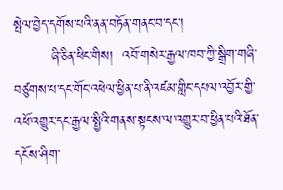སྤེལ་བྱེད་དགོས་པའི་ནན་བཏོན་གནང་བ་དང་།
        ཞི་ཅིན་ཕིང་གིས།  འབོ་གསེར་རྒྱལ་ཁབ་ཀྱི་སྒྲིག་གཞི་བཙུགས་པ་དང་གོང་འཕེལ་ཕྱིན་པ་ནི་འཛམ་གླིང་དཔལ་འབྱོར་གྱི་འཕོ་འགྱུར་དང་རྒྱལ་སྤྱིའི་གནས་སྟངས་ལ་འགྱུར་བ་ཕྱིན་པའི་ཐོན་དངོས་ཤིག་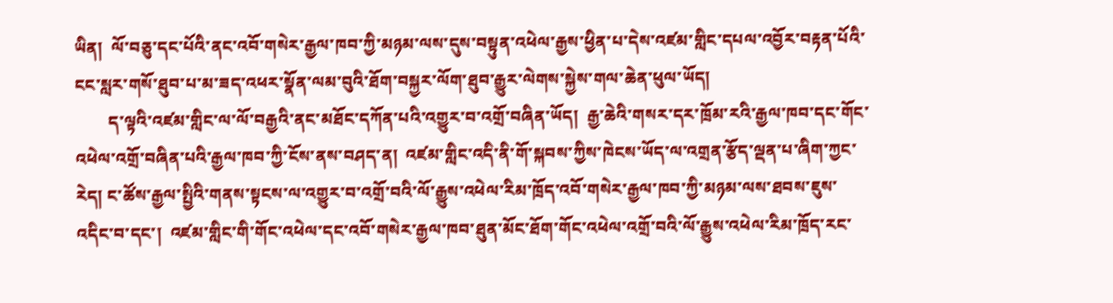ཡིན།  ལོ་བཅུ་དང་པོའི་ནང་འབོ་གསེར་རྒྱལ་ཁབ་ཀྱི་མཉམ་ལས་དུས་བསྟུན་འཕེལ་རྒྱས་ཕྱིན་པ་དེས་འཛམ་གླིང་དཔལ་འབྱོར་བརྟན་པོའི་ངང་སླར་གསོ་ཐུབ་པ་མ་ཟད་འཕར་སྣོན་ལམ་བུའི་ཐོག་བསྐྱར་ལོག་ཐུབ་རྒྱུར་ལེགས་སྐྱེས་གལ་ཆེན་ཕུལ་ཡོད།
        ད་ལྟའི་འཛམ་གླིང་ལ་ལོ་བརྒྱའི་ནང་མཐོང་དཀོན་པའི་འགྱུར་བ་འགྲོ་བཞིན་ཡོད།  རྒྱ་ཆེའི་གསར་དར་ཁྲོམ་རའི་རྒྱལ་ཁབ་དང་གོང་འཕེལ་འགྲོ་བཞིན་པའི་རྒྱལ་ཁབ་ཀྱི་ངོས་ནས་བཤད་ན།  འཛམ་གླིང་འདི་ནི་གོ་སྐབས་ཀྱིས་ཁེངས་ཡོད་ལ་འགྲན་རྩོད་ལྡན་པ་ཞིག་ཀྱང་རེད། ང་ཚོས་རྒྱལ་སྤྱིའི་གནས་སྟངས་ལ་འགྱུར་བ་འགྲོ་བའི་ལོ་རྒྱུས་འཕེལ་རིམ་ཁྲོད་འབོ་གསེར་རྒྱལ་ཁབ་ཀྱི་མཉམ་ལས་ཐབས་ཇུས་འདིང་བ་དང་།  འཛམ་གླིང་གི་གོང་འཕེལ་དང་འབོ་གསེར་རྒྱལ་ཁབ་ཐུན་མོང་ཐོག་གོང་འཕེལ་འགྲོ་བའི་ལོ་རྒྱུས་འཕེལ་རིམ་ཁྲོད་རང་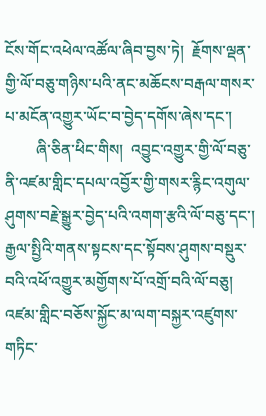ངོས་གོང་འཕེལ་འཚོལ་ཞིབ་བྱས་ཏེ།  རྗོགས་ལྡན་གྱི་ལོ་བཅུ་གཉིས་པའི་ནང་མཆོངས་བརྒལ་གསར་པ་མངོན་འགྱུར་ཡོང་བ་བྱེད་དགོས་ཞེས་དང་།
        ཞི་ཅིན་ཕིང་གིས།  འབྱུང་འགྱུར་གྱི་ལོ་བཅུ་ནི་འཛམ་གླིང་དཔལ་འབྱོར་གྱི་གསར་རྙིང་འགུལ་ཤུགས་བརྗེ་སྒྱུར་བྱེད་པའི་འགག་རྩའི་ལོ་བཅུ་དང་། རྒྱལ་སྤྱིའི་གནས་སྟངས་དང་སྟོབས་ཤུགས་བསྡུར་བའི་འཕོ་འགྱུར་མགྱོགས་པོ་འགྲོ་བའི་ལོ་བཅུ།  འཛམ་གླིང་བཅོས་སྐྱོང་མ་ལག་བསྐྱར་འཛུགས་གཏིང་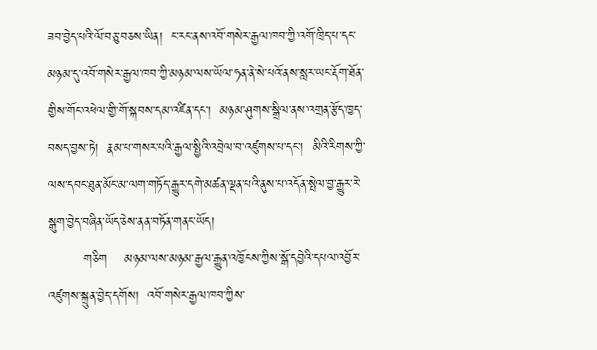ཟབ་བྱེད་པའི་ལོ་བཅུ་བཅས་ཡིན།  ང་རང་ནས་འབོ་གསེར་རྒྱལ་ཁབ་ཀྱི་འགོ་ཁྲིད་པ་དང་མཉམ་དུ་འབོ་གསེར་རྒྱལ་ཁབ་ཀྱི་མཉམ་ལས་ཡོལ་ཧན་ནེ་སེ་པའོ་ནས་སླར་ཡང་རྡོག་ཐོན་གྱིས་གོང་འཕེལ་གྱི་གོ་སྐབས་དམ་འཛིན་དང་།  མཉམ་ཤུགས་སྒྲིལ་ནས་འགྲན་རྩོད་ཁྱད་བསད་བྱས་ཏེ།  རྣམ་པ་གསར་པའི་རྒྱལ་སྤྱིའི་འབྲེལ་བ་འཛུགས་པ་དང་།  མིའི་རིགས་ཀྱི་ལས་དབང་ཐུན་མོང་མ་ལག་གཏོད་རྒྱུར་དགེ་མཚན་ལྡན་པའི་ནུས་པ་འདོན་སྤེལ་བྱ་རྒྱུར་རེ་སྒུག་བྱེད་བཞིན་ཡོད་ཅེས་ནན་བཏོན་གནང་ཡོད།
        གཅིག    མཉམ་ལས་མཉམ་རྒྱལ་རྒྱུན་འཁྱོངས་ཀྱིས་སྒོ་དབྱེའི་དཔལ་འབྱོར་འཛུགས་སྐྲུན་བྱེད་དགོས།  འབོ་གསེར་རྒྱལ་ཁབ་ཀྱིས་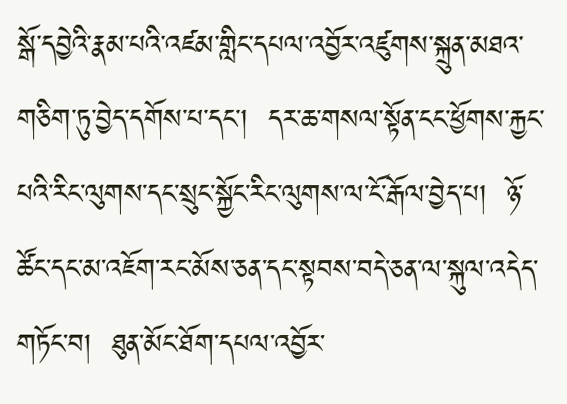སྒོ་དབྱེའི་རྣམ་པའི་འཛམ་གླིང་དཔལ་འབྱོར་འཛུགས་སྐྲུན་མཐའ་གཅིག་ཏུ་བྱེད་དགོས་པ་དང་།  དར་ཆ་གསལ་སྟོན་ངང་ཕྱོགས་རྐྱང་པའི་རིང་ལུགས་དང་སྲུང་སྐྱོང་རིང་ལུགས་ལ་ངོ་རྒོལ་བྱེད་པ།  ཉོ་ཚོང་དང་མ་འཇོག་རང་མོས་ཅན་དང་སྟབས་བདེ་ཅན་ལ་སྐུལ་འདེད་གཏོང་བ།  ཐུན་མོང་ཐོག་དཔལ་འབྱོར་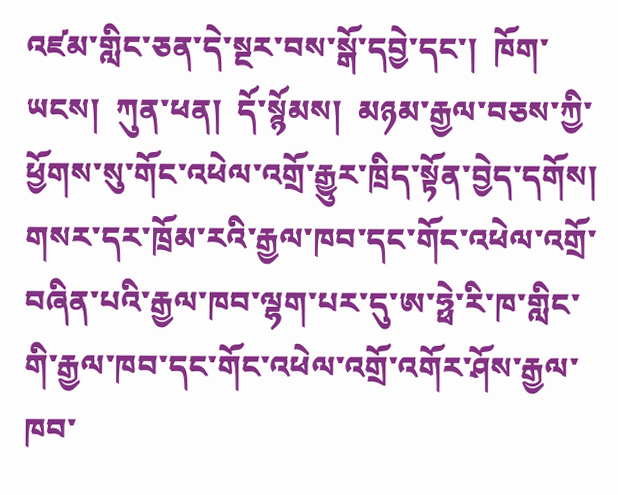འཛམ་གླིང་ཅན་དེ་སྔར་བས་སྒོ་དབྱེ་དང་།  ཁོག་ཡངས།  ཀུན་ཕན།  དོ་སྙོམས།  མཉམ་རྒྱལ་བཅས་ཀྱི་ཕྱོགས་སུ་གོང་འཕེལ་འགྲོ་རྒྱུར་ཁྲིད་སྟོན་བྱེད་དགོས།  གསར་དར་ཁྲོམ་རའི་རྒྱལ་ཁབ་དང་གོང་འཕེལ་འགྲོ་བཞིན་པའི་རྒྱལ་ཁབ་ལྷག་པར་དུ་ཨ་ཧྥེ་རི་ཁ་གླིང་གི་རྒྱལ་ཁབ་དང་གོང་འཕེལ་འགྲོ་འགོར་ཤོས་རྒྱལ་ཁབ་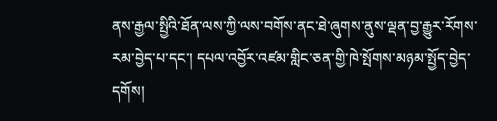ནས་རྒྱལ་སྤྱིའི་ཐོན་ལས་ཀྱི་ལས་བགོས་ནང་ཐེ་ཞུགས་ནུས་ལྡན་བྱ་རྒྱུར་རོགས་རམ་བྱེད་པ་དང་། དཔལ་འབྱོར་འཛམ་གླིང་ཅན་གྱི་ཁེ་སྤོགས་མཉམ་སྤྱོད་བྱེད་དགོས།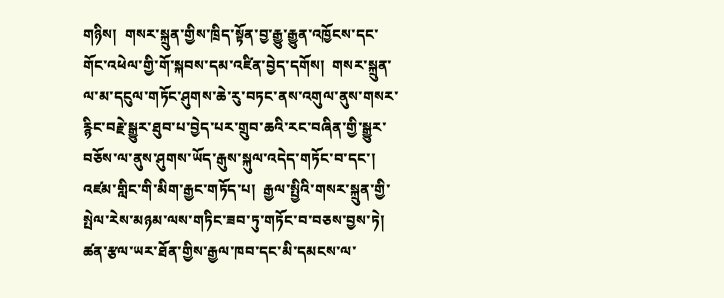གཉིས།  གསར་སྐྲུན་གྱིས་ཁྲིད་སྟོན་བྱ་རྒྱུ་རྒྱུན་འཁྱོངས་དང་གོང་འཕེལ་གྱི་གོ་སྐབས་དམ་འཛིན་བྱེད་དགོས།  གསར་སྐྲུན་ལ་མ་དངུལ་གཏོང་ཤུགས་ཆེ་རུ་བཏང་ནས་འགུལ་ནུས་གསར་རྙིང་བརྗེ་སྒྱུར་ཐུབ་པ་བྱེད་པར་གྲུབ་ཆའི་རང་བཞིན་གྱི་སྒྱུར་བཅོས་ལ་ནུས་ཤུགས་ཡོད་རྒུས་སྐུལ་འདེད་གཏོང་བ་དང་།  འཛམ་གླིང་གི་མིག་རྒྱང་གཏོད་པ།  རྒྱལ་སྤྱིའི་གསར་སྐྲུན་གྱི་སྤེལ་རེས་མཉམ་ལས་གཏིང་ཟབ་ཏུ་གཏོང་བ་བཅས་བྱས་ཏེ།  ཚན་རྩལ་ཡར་ཐོན་གྱིས་རྒྱལ་ཁབ་དང་མི་དམངས་ལ་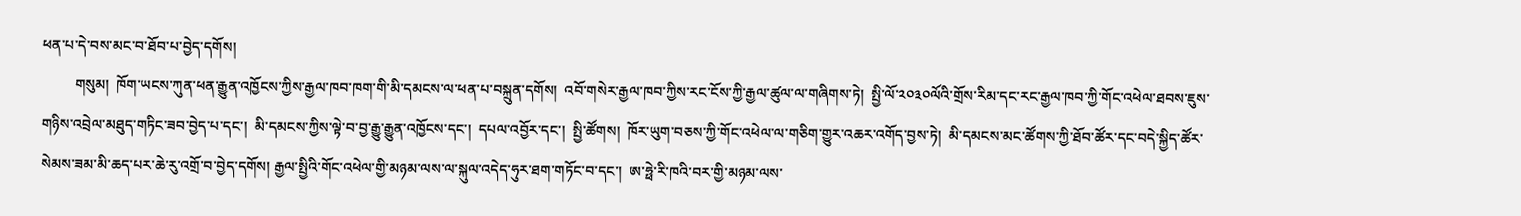ཕན་པ་དེ་བས་མང་བ་ཐོབ་པ་བྱེད་དགོས།
         གསུམ།  ཁོག་ཡངས་ཀུན་ཕན་རྒྱུན་འཁྱོངས་ཀྱིས་རྒྱལ་ཁབ་ཁག་གི་མི་དམངས་ལ་ཕན་པ་བསྐྲུན་དགོས།  འབོ་གསེར་རྒྱལ་ཁབ་ཀྱིས་རང་ངོས་ཀྱི་རྒྱལ་ཚུལ་ལ་གཞིགས་ཏེ།  སྤྱི་ལོ་༢༠༣༠ལོའི་གྲོས་རིམ་དང་རང་རྒྱལ་ཁབ་ཀྱི་གོང་འཕེལ་ཐབས་ཇུས་གཉིས་འབྲེལ་མཐུད་གཏིང་ཟབ་བྱེད་པ་དང་།  མི་དམངས་ཀྱིས་ལྟེ་བ་བྱ་རྒྱུ་རྒྱུན་འཁྱོངས་དང་།  དཔལ་འབྱོར་དང་།  སྤྱི་ཚོགས།  ཁོར་ཡུག་བཅས་ཀྱི་གོང་འཕེལ་ལ་གཅིག་གྱུར་འཆར་འགོད་བྱས་ཏེ།  མི་དམངས་མང་ཚོགས་ཀྱི་ཐོབ་ཚོར་དང་བདེ་སྐྱིད་ཚོར་སེམས་ཟམ་མི་ཆད་པར་ཆེ་རུ་འགྲོ་བ་བྱེད་དགོས། རྒྱལ་སྤྱིའི་གོང་འཕེལ་གྱི་མཉམ་ལས་ལ་སྐུལ་འདེད་ཧུར་ཐག་གཏོང་བ་དང་།  ཨ་ཧྥེ་རི་ཁའི་བར་གྱི་མཉམ་ལས་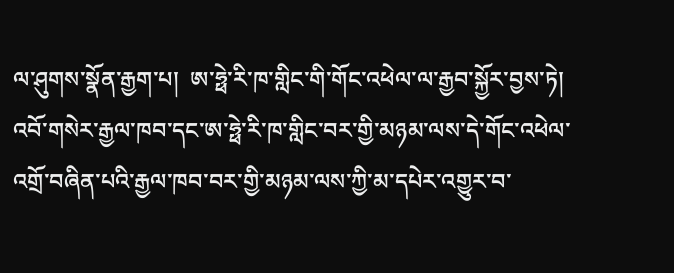ལ་ཤུགས་སྣོན་རྒྱག་པ།  ཨ་ཧྥེ་རི་ཁ་གླིང་གི་གོང་འཕེལ་ལ་རྒྱབ་སྐྱོར་བྱས་ཏེ།  འབོ་གསེར་རྒྱལ་ཁབ་དང་ཨ་ཧྥེ་རི་ཁ་གླིང་བར་གྱི་མཉམ་ལས་དེ་གོང་འཕེལ་འགྲོ་བཞིན་པའི་རྒྱལ་ཁབ་བར་གྱི་མཉམ་ལས་ཀྱི་མ་དཔེར་འགྱུར་བ་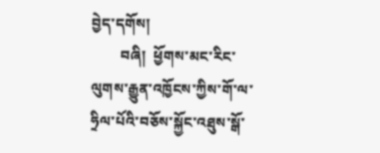བྱེད་དགོས།
        བཞི།  ཕྱོགས་མང་རིང་ལུགས་རྒྱུན་འཁྱོངས་ཀྱིས་གོ་ལ་ཧྲིལ་པོའི་བཅོས་སྐྱོང་འཐུས་སྒོ་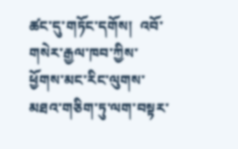ཚང་དུ་གཏོང་དགོས།  འབོ་གསེར་རྒྱལ་ཁབ་ཀྱིས་ཕྱོགས་མང་རིང་ལུགས་མཐའ་གཅིག་ཏུ་ལག་བསྟར་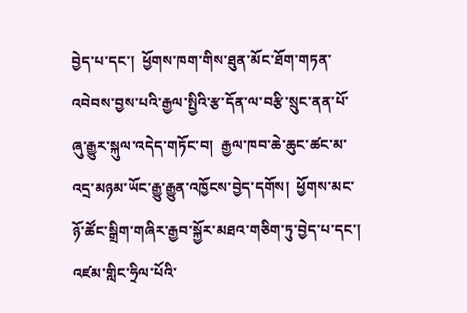བྱེད་པ་དང་།  ཕྱོགས་ཁག་གིས་ཐུན་མོང་ཐོག་གཏན་འབེབས་བྱས་པའི་རྒྱལ་སྤྱིའི་རྩ་དོན་ལ་བརྩི་སྲུང་ནན་པོ་ཞུ་རྒྱུར་སྐུལ་འདེད་གཏོང་བ།  རྒྱལ་ཁབ་ཆེ་ཆུང་ཚང་མ་འདྲ་མཉམ་ཡོང་རྒྱུ་རྒྱུན་འཁྱོངས་བྱེད་དགོས།  ཕྱོགས་མང་ཉོ་ཚོང་སྒྲིག་གཞིར་རྒྱབ་སྐྱོར་མཐའ་གཅིག་ཏུ་བྱེད་པ་དང་།  འཛམ་གླིང་ཧྲིལ་པོའི་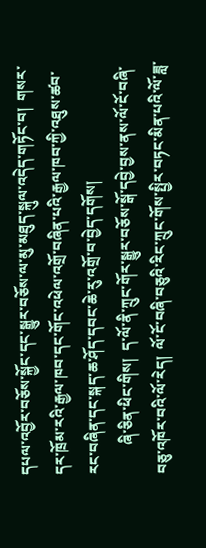དཔལ་འབྱོར་བཅོས་སྐྱོང་དང་སྒྱུར་བཅོས་ལ་མུ་མཐུད་སྐུལ་འདེད་གཏོང་བ།  གསར་དར་ཁྲོམ་རའི་རྒྱལ་ཁབ་དང་གོང་འཕེལ་འགྲོ་བཞིན་པའི་རྒྱལ་ཁབ་ཀྱི་འཐུས་ཚབ་རང་བཞིན་དང་སྐད་ཆ་ཤོད་དབང་ཆེ་རུ་འགྲོ་བ་བྱེད་དགོས།
        ཞི་ཅིན་ཕིང་གིས།  ད་ལོ་ནི་ཀྲུང་གོར་སྒྱུར་བཅོས་སྒོ་དབྱེ་བྱས་ནས་ལོ་ངོ་བཞི་བཅུ་འཁོར་བའི་ལོ་རེད།  ལོ་ངོ་བཞི་བཅུའི་རིང་ཀྲུང་གོས་སྤྱིར་བཏང་མིན་པའི་ལོ་ཟླ་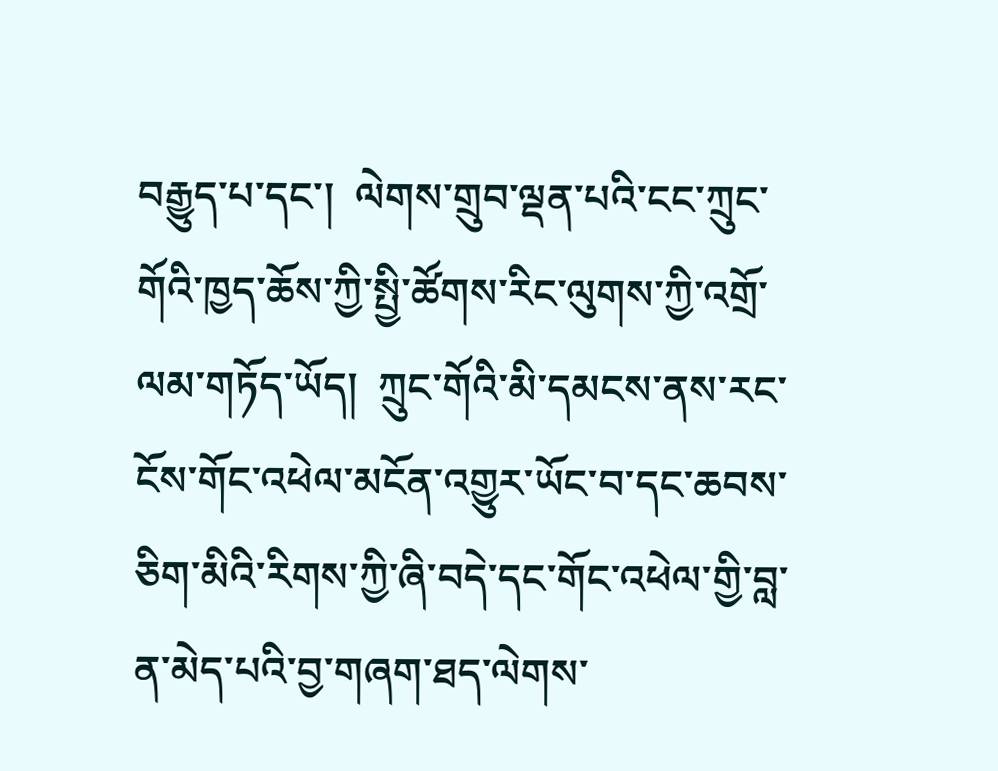བརྒྱུད་པ་དང་།  ལེགས་གྲུབ་ལྡན་པའི་ངང་ཀྲུང་གོའི་ཁྱད་ཆོས་ཀྱི་སྤྱི་ཚོགས་རིང་ལུགས་ཀྱི་འགྲོ་ལམ་གཏོད་ཡོད།  ཀྲུང་གོའི་མི་དམངས་ནས་རང་ངོས་གོང་འཕེལ་མངོན་འགྱུར་ཡོང་བ་དང་ཆབས་ཅིག་མིའི་རིགས་ཀྱི་ཞི་བདེ་དང་གོང་འཕེལ་གྱི་བླ་ན་མེད་པའི་བྱ་གཞག་ཐད་ལེགས་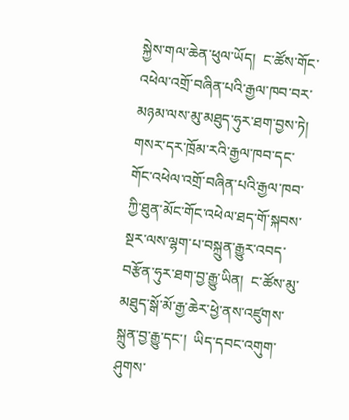སྐྱེས་གལ་ཆེན་ཕུལ་ཡོད།  ང་ཚོས་གོང་འཕེལ་འགྲོ་བཞིན་པའི་རྒྱལ་ཁབ་བར་མཉམ་ལས་མུ་མཐུད་ཧུར་ཐག་བྱས་ཏེ།  གསར་དར་ཁྲོམ་རའི་རྒྱལ་ཁབ་དང་གོང་འཕེལ་འགྲོ་བཞིན་པའི་རྒྱལ་ཁབ་ཀྱི་ཐུན་མོང་གོང་འཕེལ་ཐད་གོ་སྐབས་སྔར་ལས་ལྷག་པ་བསྐྲུན་རྒྱུར་འབད་བརྩོན་ཧུར་ཐག་བྱ་རྒྱུ་ཡིན།  ང་ཚོས་མུ་མཐུད་སྒོ་མོ་རྒྱ་ཆེར་ཕྱེ་ནས་འཛུགས་སྐྲུན་བྱ་རྒྱུ་དང་།  ཡིད་དབང་འགུག་ཤུགས་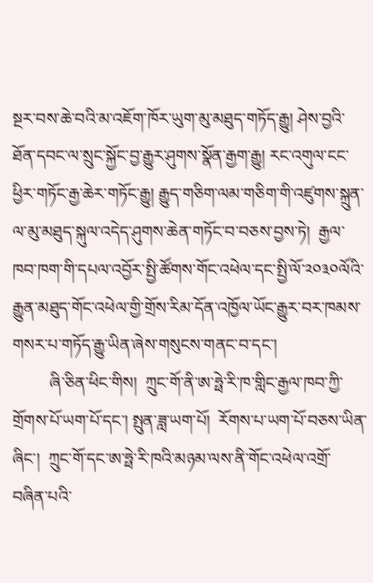སྔར་བས་ཆེ་བའི་མ་འཇོག་ཁོར་ཡུག་མུ་མཐུད་གཏོད་རྒྱུ། ཤེས་བྱའི་ཐོན་དབང་ལ་སྲུང་སྐྱོང་བྱ་རྒྱུར་ཤུགས་སྣོན་རྒྱག་རྒྱུ། རང་འགུལ་ངང་ཕྱིར་གཏོང་རྒྱ་ཆེར་གཏོང་རྒྱུ། རྒྱུད་གཅིག་ལམ་གཅིག་གི་འཛུགས་སྐྲུན་ལ་མུ་མཐུད་སྐུལ་འདེད་ཤུགས་ཆེན་གཏོང་བ་བཅས་བྱས་ཏེ།  རྒྱལ་ཁབ་ཁག་གི་དཔལ་འབྱོར་སྤྱི་ཚོགས་གོང་འཕེལ་དང་སྤྱི་ལོ་༢༠༣༠ལོའི་རྒྱུན་མཐུད་གོང་འཕེལ་གྱི་གྲོས་རིམ་དོན་འཁྱོལ་ཡོང་རྒྱུར་བར་ཁམས་གསར་པ་གཏོད་རྒྱུ་ཡིན་ཞེས་གསུངས་གནང་བ་དང་།
         ཞི་ཅིན་ཕིང་གིས།  ཀྲུང་གོ་ནི་ཨ་ཧྥེ་རི་ཁ་གླིང་རྒྱལ་ཁབ་ཀྱི་གྲོགས་པོ་ཡག་པོ་དང་། སྤུན་ཟླ་ཡག་པོ།  རོགས་པ་ཡག་པོ་བཅས་ཡིན་ཞིང་།  ཀྲུང་གོ་དང་ཨ་ཧྥེ་རི་ཁའི་མཉམ་ལས་ནི་གོང་འཕེལ་འགྲོ་བཞིན་པའི་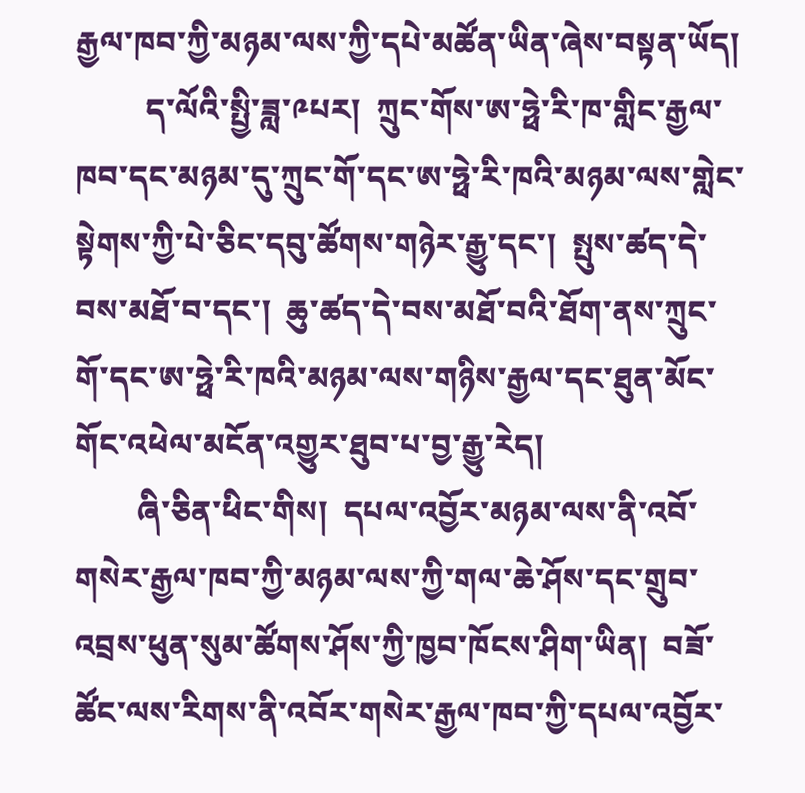རྒྱལ་ཁབ་ཀྱི་མཉམ་ལས་ཀྱི་དཔེ་མཚོན་ཡིན་ཞེས་བསྟན་ཡོད།
         ད་ལོའི་སྤྱི་ཟླ་༩པར།  ཀྲུང་གོས་ཨ་ཧྥེ་རི་ཁ་གླིང་རྒྱལ་ཁབ་དང་མཉམ་དུ་ཀྲུང་གོ་དང་ཨ་ཧྥེ་རི་ཁའི་མཉམ་ལས་གླེང་སྟེགས་ཀྱི་པེ་ཅིང་དབུ་ཚོགས་གཉེར་རྒྱུ་དང་།  སྤུས་ཚད་དེ་བས་མཐོ་བ་དང་།  ཆུ་ཚད་དེ་བས་མཐོ་བའི་ཐོག་ནས་ཀྲུང་གོ་དང་ཨ་ཧྥེ་རི་ཁའི་མཉམ་ལས་གཉིས་རྒྱལ་དང་ཐུན་མོང་གོང་འཕེལ་མངོན་འགྱུར་ཐུབ་པ་བྱ་རྒྱུ་རེད།
        ཞི་ཅིན་ཕིང་གིས།  དཔལ་འབྱོར་མཉམ་ལས་ནི་འབོ་གསེར་རྒྱལ་ཁབ་ཀྱི་མཉམ་ལས་ཀྱི་གལ་ཆེ་ཤོས་དང་གྲུབ་འབྲས་ཕུན་སུམ་ཚོགས་ཤོས་ཀྱི་ཁྱབ་ཁོངས་ཤིག་ཡིན།  བཟོ་ཚོང་ལས་རིགས་ནི་འབོར་གསེར་རྒྱལ་ཁབ་ཀྱི་དཔལ་འབྱོར་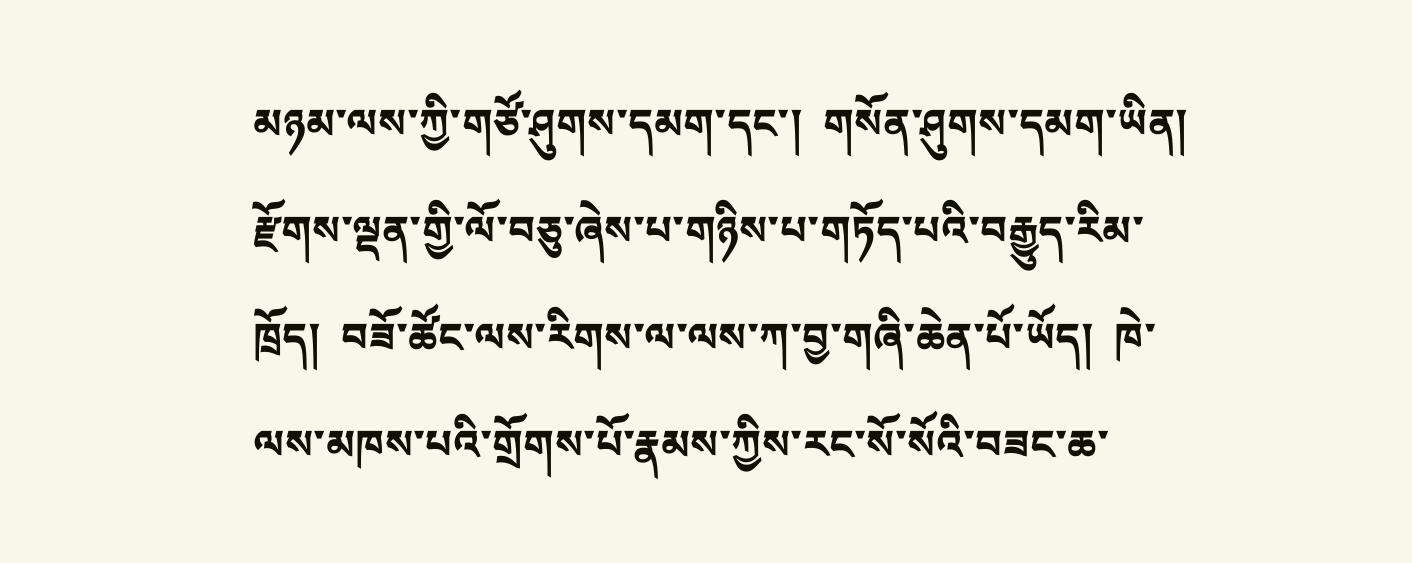མཉམ་ལས་ཀྱི་གཙོ་ཤུགས་དམག་དང་།  གསོན་ཤུགས་དམག་ཡིན།  རྫོགས་ལྡན་གྱི་ལོ་བཅུ་ཞེས་པ་གཉིས་པ་གཏོད་པའི་བརྒྱུད་རིམ་ཁྲོད།  བཟོ་ཚོང་ལས་རིགས་ལ་ལས་ཀ་བྱ་གཞི་ཆེན་པོ་ཡོད།  ཁེ་ལས་མཁས་པའི་གྲོགས་པོ་རྣམས་ཀྱིས་རང་སོ་སོའི་བཟང་ཆ་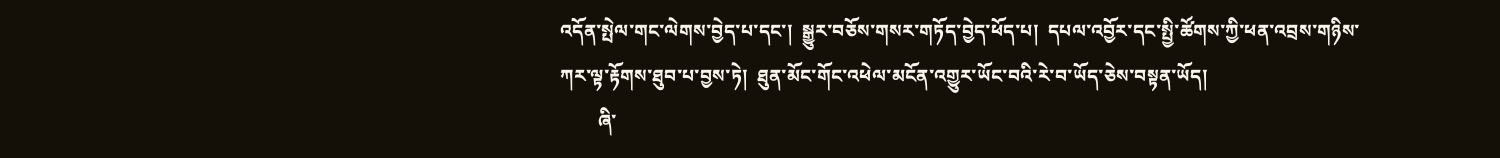འདོན་སྤེལ་གང་ལེགས་བྱེད་པ་དང་།  སྒྱུར་བཅོས་གསར་གཏོད་བྱེད་ཕོད་པ།  དཔལ་འབྱོར་དང་སྤྱི་ཚོགས་ཀྱི་ཕན་འབྲས་གཉིས་ཀར་ལྟ་རྟོགས་ཐུབ་པ་བྱས་ཏེ།  ཐུན་མོང་གོང་འཕེལ་མངོན་འགྱུར་ཡོང་བའི་རེ་བ་ཡོད་ཅེས་བསྟན་ཡོད།
        ཞི་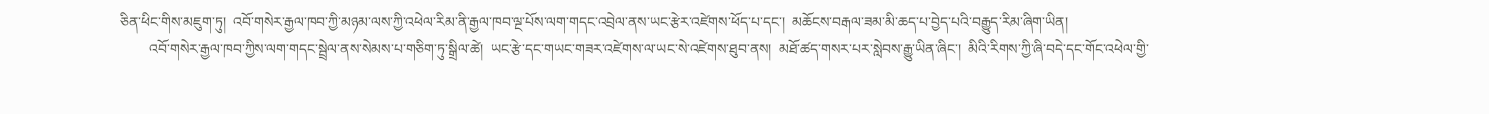ཅིན་ཕིང་གིས་མཇུག་ཏུ།  འབོ་གསེར་རྒྱལ་ཁབ་ཀྱི་མཉམ་ལས་ཀྱི་འཕེལ་རིམ་ནི་རྒྱལ་ཁབ་ལྔ་པོས་ལག་གདང་འབྲེལ་ནས་ཡང་རྩེར་འཛེགས་ཕོད་པ་དང་།  མཆོངས་བརྒལ་ཟམ་མི་ཆད་པ་བྱེད་པའི་བརྒྱུད་རིམ་ཞིག་ཡིན།
        འབོ་གསེར་རྒྱལ་ཁབ་ཀྱིས་ལག་གདང་སྦྲེལ་ནས་སེམས་པ་གཅིག་ཏུ་སྒྲིལ་ཚེ།  ཡང་རྩེ་དང་གཡང་གཟར་འཛེགས་ལ་ཡང་སེ་འཛེགས་ཐུབ་ནས།  མཐོ་ཚད་གསར་པར་སླེབས་རྒྱུ་ཡིན་ཞིང་།  མིའི་རིགས་ཀྱི་ཞི་བདེ་དང་གོང་འཕེལ་གྱི་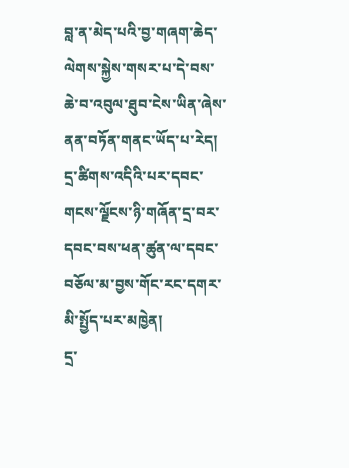བླ་ན་མེད་པའི་བྱ་གཞག་ཆེད་ལེགས་སྐྱེས་གསར་པ་དེ་བས་ཆེ་བ་འབུལ་ཐུབ་ངེས་ཡིན་ཞེས་ནན་བཏོན་གནང་ཡོད་པ་རེད།
དྲ་ཚིགས་འདིའི་པར་དབང་གངས་ལྗོངས་ཉི་གཞོན་དྲ་བར་དབང་བས་ཕན་ཚུན་ལ་དབང་བཅོལ་མ་བྱས་གོང་རང་དགར་མི་སྤྱོད་པར་མཁྱེན།
དྲ་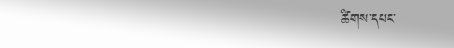ཚིགས་དཔང་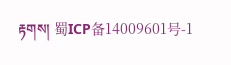རྟགས། 蜀ICP备14009601号-1